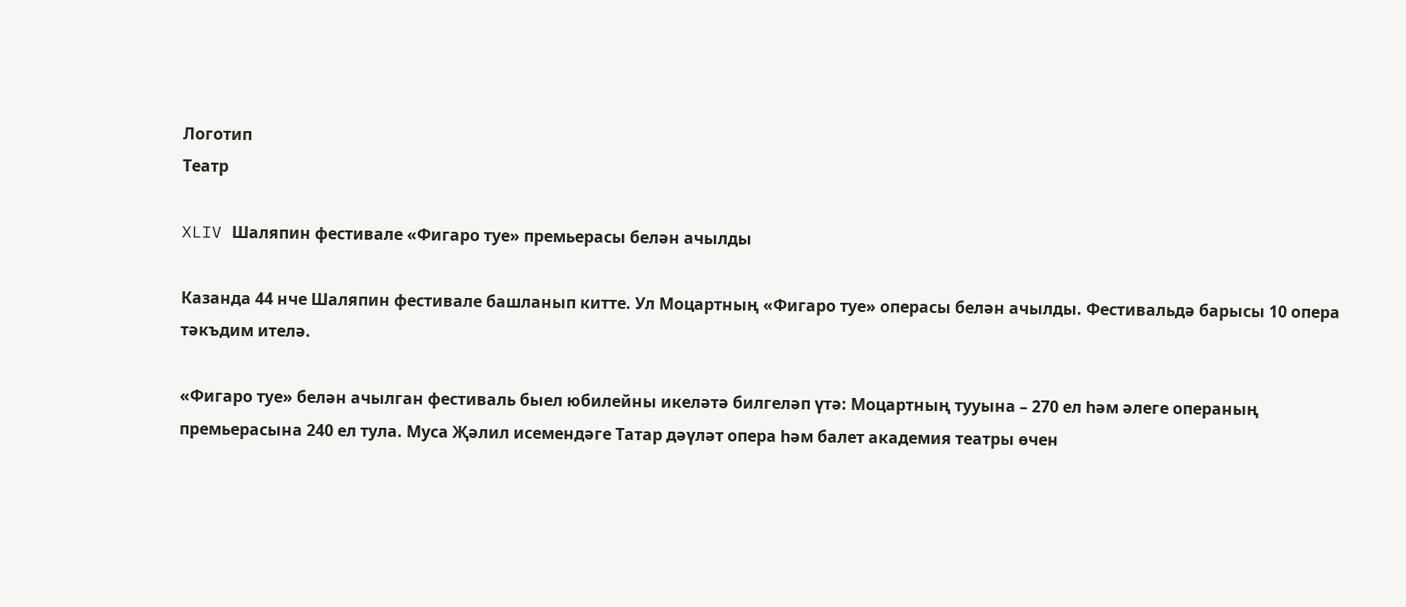Логотип
Театр

XLIV Шаляпин фестивале «Фигаро туе» премьерасы белән ачылды

Казанда 44 нче Шаляпин фестивале башланып китте. Ул Моцартның «Фигаро туе» операсы белән ачылды. Фестивальдә барысы 10 опера тәкъдим ителә.

«Фигаро туе» белән ачылган фестиваль быел юбилейны икеләтә билгеләп үтә: Моцартның тууына – 270 ел һәм әлеге операның премьерасына 240 ел тула. Муса Җәлил исемендәге Татар дәүләт опера һәм балет академия театры өчен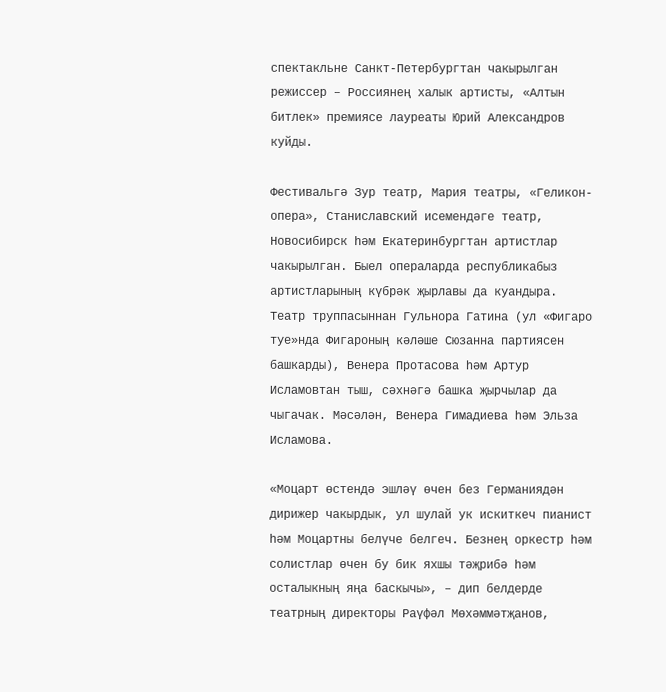спектакльне Санкт-Петербургтан чакырылган режиссер – Россиянең халык артисты, «Алтын битлек» премиясе лауреаты Юрий Александров куйды.

Фестивальгә Зур театр, Мария театры, «Геликон-опера», Станиславский исемендәге театр, Новосибирск һәм Екатеринбургтан артистлар чакырылган. Быел операларда республикабыз артистларының күбрәк җырлавы да куандыра. Театр труппасыннан Гульнора Гатина (ул «Фигаро туе»нда Фигароның кәләше Сюзанна партиясен башкарды), Венера Протасова һәм Артур Исламовтан тыш, сәхнәгә башка җырчылар да чыгачак. Мәсәлән, Венера Гимадиева һәм Эльза Исламова.

«Моцарт өстендә эшләү өчен без Германиядән дирижер чакырдык, ул шулай ук искиткеч пианист һәм Моцартны белүче белгеч. Безнең оркестр һәм солистлар өчен бу бик яхшы тәҗрибә һәм осталыкның яңа баскычы», – дип белдерде театрның директоры Раүфәл Мөхәммәтҗанов,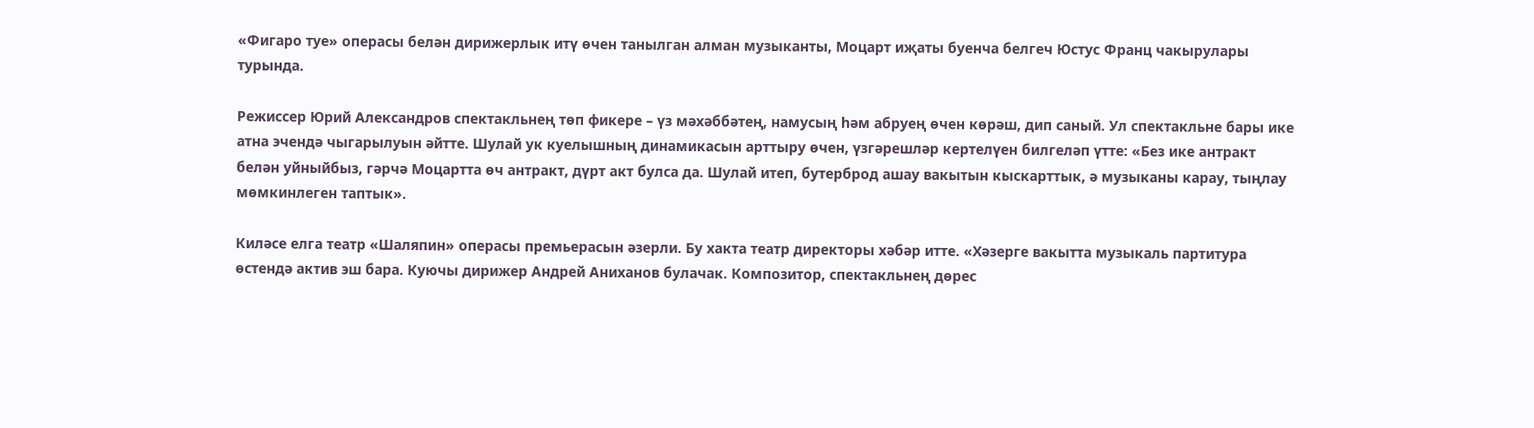«Фигаро туе» операсы белән дирижерлык итү өчен танылган алман музыканты, Моцарт иҗаты буенча белгеч Юстус Франц чакырулары турында.

Режиссер Юрий Александров спектакльнең төп фикере – үз мәхәббәтең, намусың һәм абруең өчен көрәш, дип саный. Ул спектакльне бары ике атна эчендә чыгарылуын әйтте. Шулай ук куелышның динамикасын арттыру өчен, үзгәрешләр кертелүен билгеләп үтте: «Без ике антракт белән уйныйбыз, гәрчә Моцартта өч антракт, дүрт акт булса да. Шулай итеп, бутерброд ашау вакытын кыскарттык, ә музыканы карау, тыңлау мөмкинлеген таптык».

Киләсе елга театр «Шаляпин» операсы премьерасын әзерли. Бу хакта театр директоры хәбәр итте. «Хәзерге вакытта музыкаль партитура өстендә актив эш бара. Куючы дирижер Андрей Аниханов булачак. Композитор, спектакльнең дөрес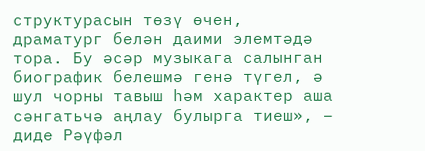структурасын төзү өчен, драматург белән даими элемтәдә тора. Бу әсәр музыкага салынган биографик белешмә генә түгел, ә шул чорны тавыш һәм характер аша сәнгатьчә аңлау булырга тиеш», – диде Рәүфәл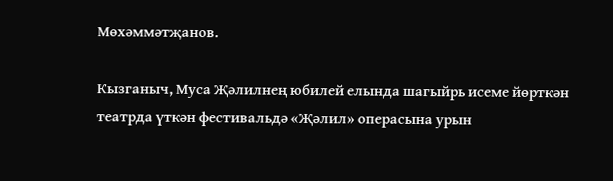Мөхәммәтҗанов.

Кызганыч, Муса Җәлилнең юбилей елында шагыйрь исеме йөрткән театрда үткән фестивальдә «Җәлил» операсына урын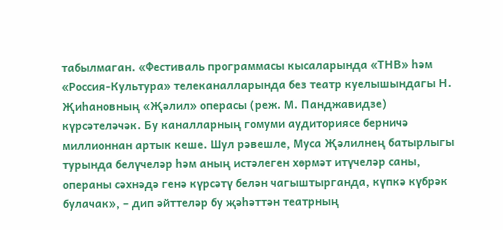табылмаган. «Фестиваль программасы кысаларында «ТНВ» һәм «Россия-Культура» телеканалларында без театр куелышындагы Н. Җиһановның «Җәлил» операсы (реж. М. Панджавидзе) күрсәтеләчәк. Бу каналларның гомуми аудиториясе берничә миллионнан артык кеше. Шул рәвешле, Муса Җәлилнең батырлыгы турында белүчеләр һәм аның истәлеген хөрмәт итүчеләр саны, операны сәхнәдә генә күрсәтү белән чагыштырганда, күпкә күбрәк булачак», – дип әйттеләр бу җәһәттән театрның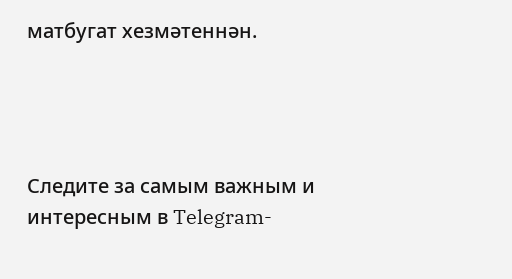матбугат хезмәтеннән.




Следите за самым важным и интересным в Telegram-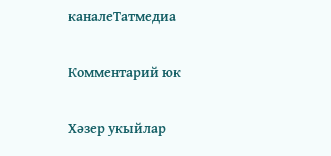каналеТатмедиа

Комментарий юк

Хәзер укыйлар